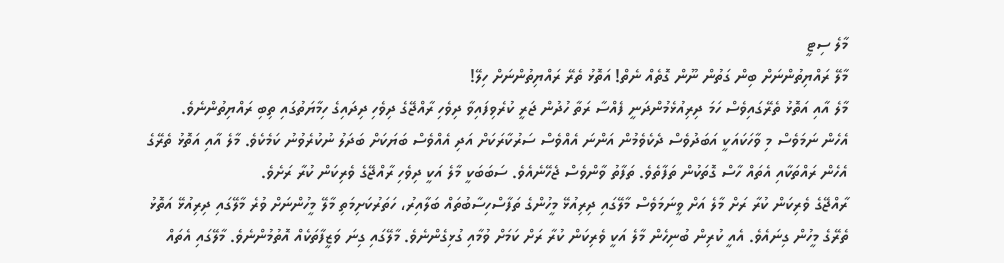މާލެ ސިޓީ
މާލޭ ރައްޔިތުންނަށް ބިން ގަތުން ނޫން ގޮތެއް ނެތް! އަތޮޅު ތެރޭ ރައްޔިތުންނަށް ހިލޭ!
މާލެ އާއި އަތޮޅު ތެރޭގައިވެސް ހަމަ ދިރިއުޅެމުންދަނީ ފެއްސާ ރަތާ ހުދުން ޖަރީ ކުރެވިފައިވާ ދިވެހި ރާއްޖޭގެ ދިވެހި ދިދައިގެ ހިމާޔަތުގައި ތިބި ރައްޔިތުންނެވެ.
އެހެން ނަމަވެސް މި ވާހަކައަކީ އަބަދުވެސް ދެކެވެމުން އަންނަ އެއްވެސް ސަރުކާރަކަށް އަދި އެއްވެސް ބަޔަކަށް ބަދަލު ނުކުރެވުނު ކަމެކެވެ. މާލެ އާއި އަތޮޅު ތެރޭގެ އެހެން ރައްތަކާއި އެތައް ހާސް ގޮތަކުން ތަފާތެވެ. ތަފާތު ވާންވެސް ޖެހޭނެއެވެ. ސަބަބަކީ މާލެ އަކީ ދިވެހި ރާއްޖޭގެ ވެރިކަން ކުރާ ރަށެވެ.
ރާއްޖޭގެ ވެރިކަން ކުރާ ރަށް މާލެ އަށް ވީނަމަވެސް މާލޭގައި ދިރިއުޅޭ މީހުންގެ ތަފާސްހިސާބުތައް ބަލާއިރު، ހަތަރުކަށިމަތި މާލޭ މީހުންނަށް ވުރެ މާލޭގައި ދިރިއުޅޭ އަތޮޅު ތެރޭގެ މީހުން ގިނައެވެ. އެއީ ކުރިން ބުނިހެން މާލެ އަކީ ވެރިކަން ކުރާ ރަށް ކަމަށް ވުމާއި ގުޅިގެންނެވެ. މާލޭގައި ގިނަ ވަޒީފާތަކެއް އޮތުމުންނެވެ. މާލޭގައި އެތައް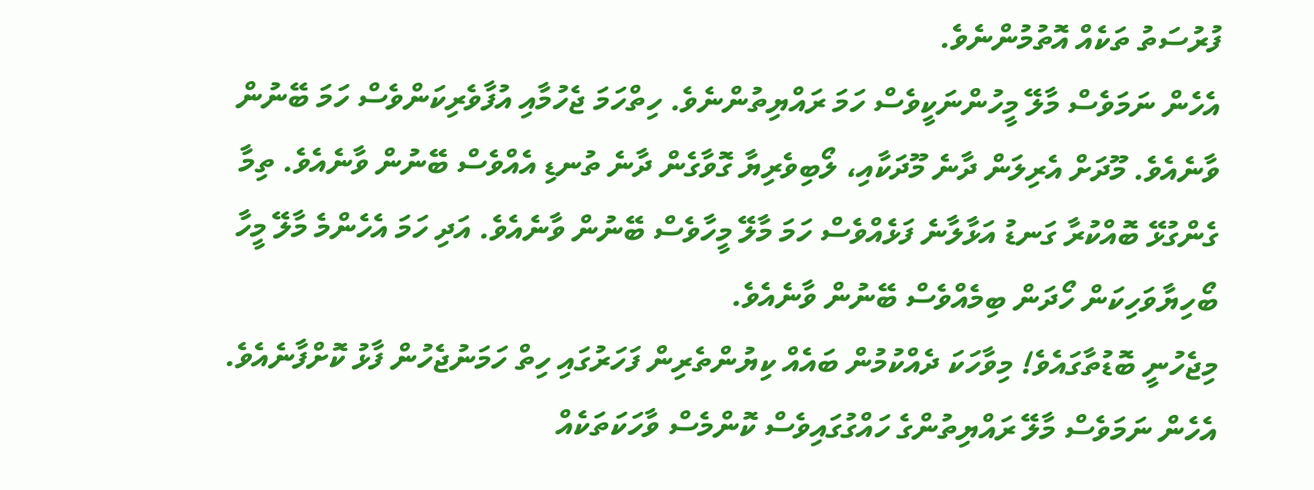ފުރުސަތު ތަކެއް އޮތުމުންނެވެ.
އެހެން ނަމަވެސް މާލޭ މީހުންނަކީވެސް ހަމަ ރައްޔިތުންނެވެ. ހިތްހަމަ ޖެހުމާއި އުފާވެރިކަންވެސް ހަމަ ބޭނުން ވާނެއެވެ. މޫދަށް އެރިލަން ދާނެ މޫދަކާއި، ލޯބިވެރިޔާ ގޮވާގެން ދާނެ ތުނޑި އެއްވެސް ބޭނުން ވާނެއެވެ. ތިމާ ގެންގުޅޭ ބޮއްކުރާ ގަނޑު އަޅާލާނެ ފަޅެއްވެސް ހަމަ މާލޭ މީހާވެސް ބޭނުން ވާނެއެވެ. އަދި ހަމަ އެހެންމެ މާލޭ މީހާ ބޯހިޔާވަހިކަން ހޯދަން ބިމެއްވެސް ބޭނުން ވާނެއެވެ.
މިޖެހުނީ ބޮޑުތާގައެވެ! މިވާހަކަ ދެއްކުމުން ބައެއް ކިޔުންތެރިން ފަހަރުގައި ހިތް ހަމަނުޖެހުން ފާޅު ކޮށްފާނެއެވެ. އެހެން ނަމަވެސް މާލޭ ރައްޔިތުންގެ ހައްގުގައިވެސް ކޮންމެސް ވާހަކަތަކެއް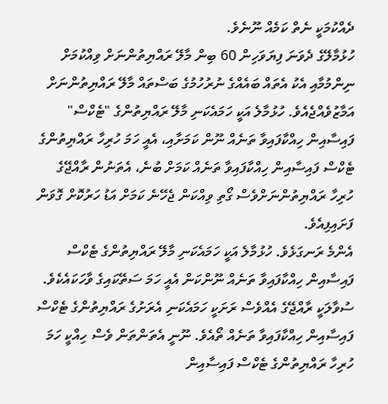ދެއްކުމަކީ ނެތް ކަމެއް ނޫނެވެ.
ހުޅުމާލޭގެ ދެވަނަ ފިޔަވަހިން 60 ބިން މާލޭ ރައްޔިތުންނަށް ވިއްކުމަށް ނިންމުމާއި އެކު އެތައް ބައެއްގެ ނުރުހުމުގެ ބަސްތައް މާލޭ ރައްޔިތުންނަށް އަމާޒުވެއްޖެއެވެ. ހުޅުމާލެ އަކީ ހަމައެކަނި މާލޭ ރައްޔިތުންގެ "ޓެކްސް" ފައިސާއިން ހިއްކާފައިވާ ތަނެއް ނޫން ކަމަށާއި، އެއީ ހަމަ ހުރިހާ ރައްޔިތުންގެ ޓެކްސް ފައިސާއިން ހިއްކާފައިވާ ތަނެއް ކަމަށް ބުނެ، އެތަނުން ރާއްޖޭގެ ހުރިހާ ރައްޔިތުންނަށްވެސް ގޯތި ވިއްކަން ޖެހޭނެ ކަމަށް އަޑު ހަރުކޮށް ގޮވަން ފަށައިފިއެވެ.
އެންމެ ރަނގަޅެވެ. ހުޅުމާލެ އަކީ ހަމައެކަނި މާލޭ ރައްޔިތުންގެ ޓެކްސް ފައިސާއިން ހިއްކާފައިވާ ތަނެއް ނޫންކަން އެއީ ހަމަ ސަތޭކައިގެ ވާހަކައެކެވެ. ސުވާލަކީ ރާއްޖޭގެ އެއްވެސް ރަށަކީ ހަމައެކަނި އެރަށުގެ ރައްޔިތުންގެ ޓެކްސް ފައިސާއިން ހިއްކާފައިވާ ތަނެއް ތޯއެވެ. ނޫނީ އެތަންތަން ވެސް ހިއްކީ ހަމަ ހުރިހާ ރައްޔިތުންގެ ޓެކްސް ފައިސާއިން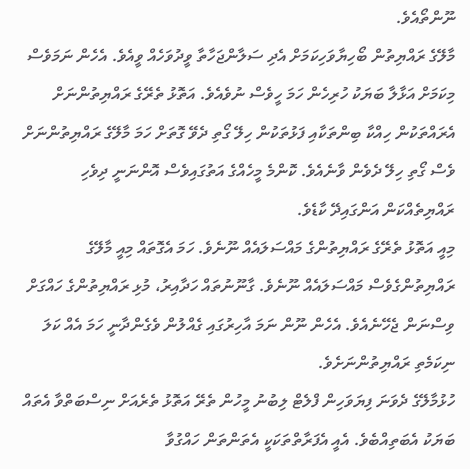ނޫންތޯއެވެ.
މާލޭގެ ރައްޔިތުން ބޯހިޔާވަހިކަމަށް އެދި ސަލާންޖަހާތާ ވީދުވަހެއް ވީއެވެ. އެހެން ނަމަވެސް މިކަމަށް އަޅާލާ ބަޔަކު ހުރިހެން ހަމަ ހީވެސް ނުވެއެވެ. އަތޮޅު ތެރޭގެ ރައްޔިތުންނަށް އެރައްތަކުން ހިއްކާ ބިންތަކާއި ފަޅުތަކުން ހިލޭ ގޯތި ދެވޭ ގޮތަށް ހަމަ މާލޭގެ ރައްޔިތުންނަށް ވެސް ގޯތި ހިލޭ ދެވެން ވާނެއެވެ. ކޮންމެ މީހެއްގެ އަތުގައިވެސް އޮންނަނީ ދިވެހި ރައްޔިތެއްކަން އަންގައިދޭ ކާޑެވެ.
މިއީ އަތޮޅު ތެރޭގެ ރައްޔިތުންގެ މައްސަލައެއް ނޫނެވެ. ހަމަ އެގޮތައް މިއީ މާލޭގެ ރައްޔިތުންގެވެސް މައްސަލައެއް ނޫނެވެ. ގާނޫނުތައް ހަދާއިރު، މުޅި ރައްޔިތުންގެ ހައްގަށް ވިސްނަން ޖެހޭނެއެވެ. އެހެން ނޫން ނަމަ އާހިރުގައި ގެއްލުން ވެގެންދާނީ ހަމަ އެއް ކަލަ ނިކަމެތި ރައްޔިތުންނަށެވެ.
ހުޅުމާލޭގެ ދެވަނަ ފިޔަވަހިން ފްލެޓް ލިބުނު މީހުން ތެރޭ އަތޮޅު ތެރެއަށް ނިސްބަތްވާ އެތައް ބަޔަކު އެބަތިއްބެވެ. އެއީ އެފަރާތްތަކަކީ އެތަންތަން ހައްގުވާ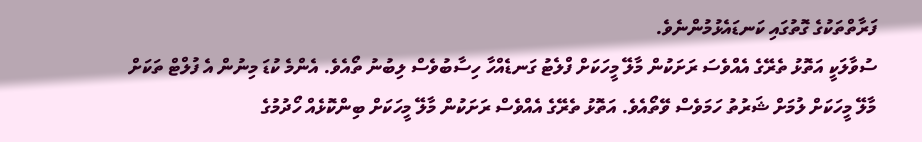ފަރާތްތަކުގެ ގޮތުގައި ކަނޑައެޅުމުންނެވެ.
ސުވާލަކީ އަތޮޅު ތެރޭގެ އެއްވެސަ ރަށަކުން މާލޭ މީހަކަށް ފްލެޓު ގަނޑެއްހާ ހިސާބުވެސް ލިބުނު ތޯއެވެ. އެންމެ ކުޑަ މިނުން އެ ފުލްޓް ތަކަށް މާލޭ މީހަކަށް ލުމަށް ޝަރުތު ހަމަވެސް ވޭތޯއެވެ. އަތޮޅު ތެރޭގެ އެއްވެސް ރަށަކުން މާލޭ މީހަކަށް ބިންކޮޅެއް ހޯދުމުގެ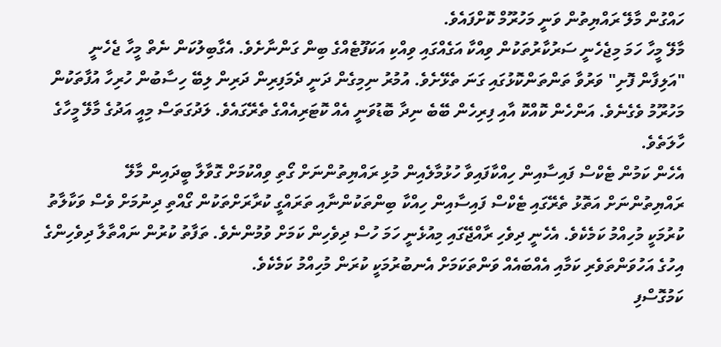ހައްގުން މާލޭ ރައްޔިތުން ވަނީ މަހުރޫމް ކޮށްފައެވެ.
މާލޭ މީހާ ހަމަ މިޖެހެނީ ސަރުކާރުތަކުން ވިއްކާ އަގެއްގައި ވިއްކި އަކަފޫޓެއްގެ ބިން ގަންނާށެވެ. އެގާބިލުކަން ނެތް މީހާ ޖެހެނީ "އަލިފާން ފޮށި" ވަރުވާ ތަންތަންކޮޅުގައި ގަނަ ތެޅޭށެވެ. އުމުރު ނިމިގެން ދަނީ ދެމަފިރިން ދަރިން ލިބޭ ހިސާބުން ހުރިހާ އުފާތަކުން މަހުރޫމު ވެގެނެވެ. އަންހެން ކޮއްކޮ އާއި ފިރިހެން ބޭބެ ނިދާ ބޮޑުވަނީ އެއް ކޮޓަރިއެއްގެ ތެރޭގައެވެ. ލަދުގަތަސް މިއީ އަދުގެ މާލޭ މީހާގެ ހާލަތެވެ.
އެހެން ކަމުން ޓެކްސް ފައިސާއިން ހިއްކާފައިވާ ހުޅުމާލެއިން މުޅި ރައްޔިތުންނަށް ގޯތި ވިއްކުމަށް ގޮވާލާ ބީދައިން މާލޭ ރައްޔިތުންނަށް އަތޮޅު ތެރޭގައި ޓެކްސް ފައިސާއިން ހިއްކާ ބިންތަކުންނާއި ތަރައްގީ ކުރާރަށްތަކުން ގޯއްތި ދިނުމަށް ވެސް ވަކާލާތު ކުރުމަކީ މުހިއްމު ކަމެކެވެ. އެހެނީ ދިވެހި ރާއްޖޭގައި މިއުޅެނީ ހަމަ ހުސް ދިވެހިން ކަމަށް ވުމުންނެވެ. ތަފާތު ކުރުން ނައްތާލާ ދިވެހިންގެ އިހުގެ އަހުވަންތަވެރި ކަމާއި އެއްބައެއް ވަންތަކަމަށް އެނބުރުމަކީ ކުރަން މުހިއްމު ކަމެކެވެ.
ކަމުގޮސްފި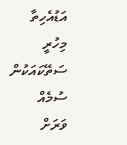އަޑުއެހިތާ މިހުރީ
ސަތޭކައަކުން ސުމެއް
ވަރަށް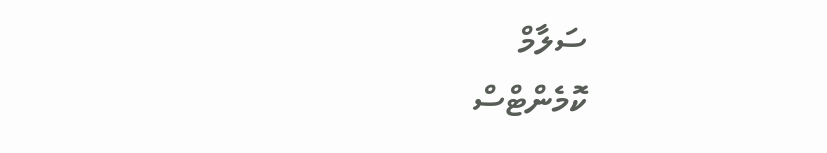ސަލާމް
ކޮމެންޓްސް